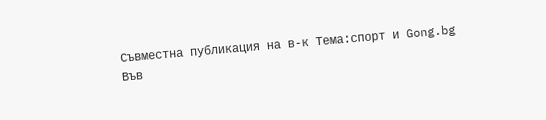Съвместна публикация на в-к Тема:спорт и Gong.bg
Във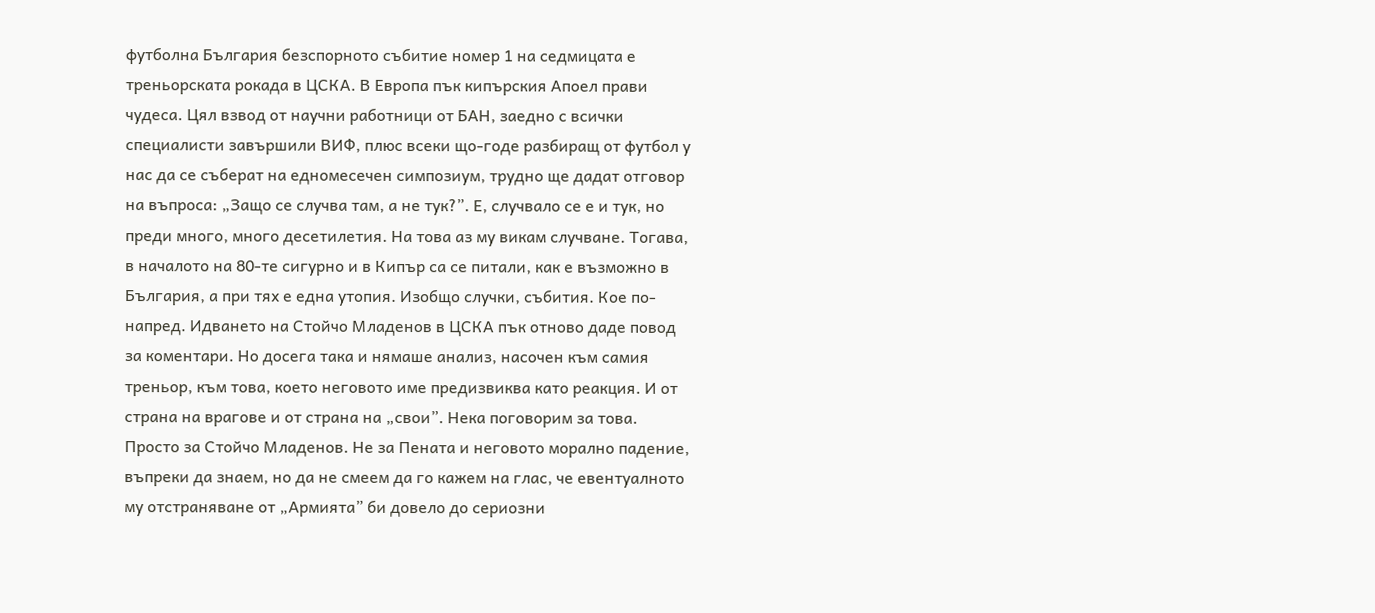футболна България безспорното събитие номер 1 на седмицата е треньорската рокада в ЦСКА. В Европа пък кипърския Апоел прави чудеса. Цял взвод от научни работници от БАН, заедно с всички специалисти завършили ВИФ, плюс всеки що-годе разбиращ от футбол у нас да се съберат на едномесечен симпозиум, трудно ще дадат отговор на въпроса: „Защо се случва там, а не тук?”. Е, случвало се е и тук, но преди много, много десетилетия. На това аз му викам случване. Тогава, в началото на 80-те сигурно и в Кипър са се питали, как е възможно в България, а при тях е една утопия. Изобщо случки, събития. Кое по-напред. Идването на Стойчо Младенов в ЦСКА пък отново даде повод за коментари. Но досега така и нямаше анализ, насочен към самия треньор, към това, което неговото име предизвиква като реакция. И от страна на врагове и от страна на „свои”. Нека поговорим за това. Просто за Стойчо Младенов. Не за Пената и неговото морално падение, въпреки да знаем, но да не смеем да го кажем на глас, че евентуалното му отстраняване от „Армията” би довело до сериозни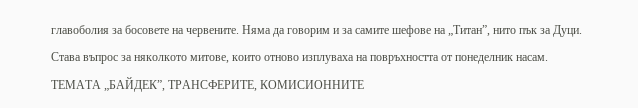главоболия за босовете на червените. Няма да говорим и за самите шефове на „Титан”, нито пък за Дуци. Става въпрос за няколкото митове, които отново изплуваха на повръхността от понеделник насам.
ТЕМАТА „БАЙДЕК”, ТРАНСФЕРИТЕ, КОМИСИОННИТЕ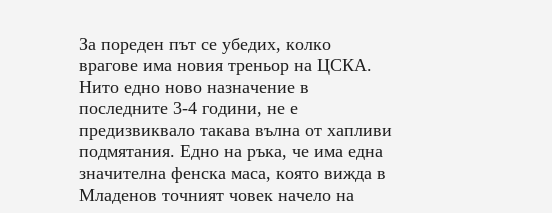За пореден път се убедих, колко врагове има новия треньор на ЦСКА. Нито едно ново назначение в последните 3-4 години, не е предизвиквало такава вълна от хапливи подмятания. Едно на ръка, че има една значителна фенска маса, която вижда в Младенов точният човек начело на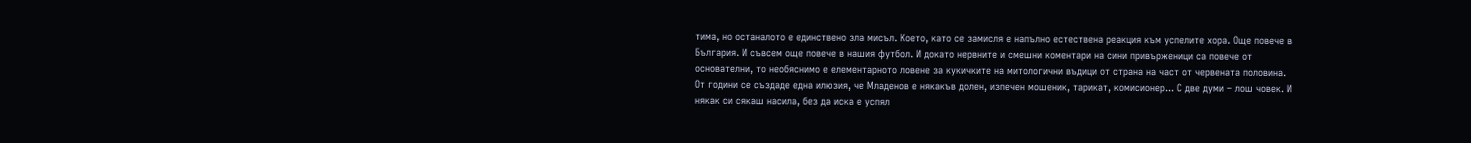тима, но останалото е единствено зла мисъл. Което, като се замисля е напълно естествена реакция към успелите хора. Още повече в България. И съвсем още повече в нашия футбол. И докато нервните и смешни коментари на сини привърженици са повече от основателни, то необяснимо е елементарното ловене за кукичките на митологични въдици от страна на част от червената половина.
От години се създаде една илюзия, че Младенов е някакъв долен, изпечен мошеник, тарикат, комисионер... С две думи – лош човек. И някак си сякаш насила, без да иска е успял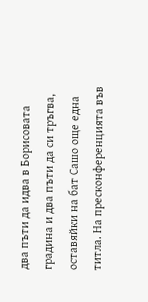два пъти да идва в Борисовата градина и два пъти да си тръгва, оставяйки на бат Сашо още една титла. На пресконференцията във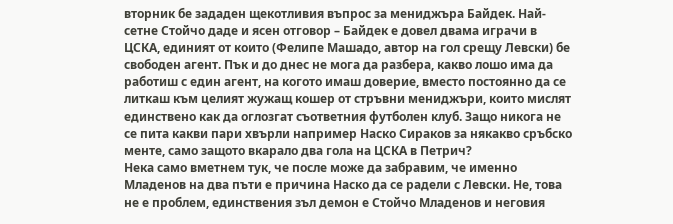вторник бе зададен щекотливия въпрос за мениджъра Байдек. Най-сетне Стойчо даде и ясен отговор – Байдек е довел двама играчи в ЦСКА, единият от които (Фелипе Машадо, автор на гол срещу Левски) бе свободен агент. Пък и до днес не мога да разбера, какво лошо има да работиш с един агент, на когото имаш доверие, вместо постоянно да се литкаш към целият жужащ кошер от стръвни мениджъри, които мислят единствено как да оглозгат съответния футболен клуб. Защо никога не се пита какви пари хвърли например Наско Сираков за някакво сръбско менте, само защото вкарало два гола на ЦСКА в Петрич?
Нека само вметнем тук, че после може да забравим, че именно Младенов на два пъти е причина Наско да се радели с Левски. Не, това не е проблем, единствения зъл демон е Стойчо Младенов и неговия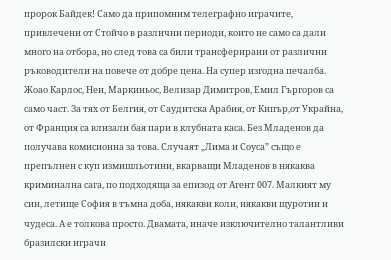пророк Байдек! Само да припомним телеграфно играчите, привлечени от Стойчо в различни периоди, които не само са дали много на отбора, но след това са били трансферирани от различни ръководители на повече от добре цена. На супер изгодна печалба. Жоао Карлос, Неи, Маркиньос, Велизар Димитров, Емил Гъргоров са само част. За тях от Белгия, от Саудитска Арабия, от Кипър,от Украйна, от Франция са влизали бая пари в клубната каса. Без Младенов да получава комисионна за това. Случаят „Лима и Соуса” също е препълнен с куп измишльотини, вкарващи Младенов в някаква криминална сага, по подходяща за епизод от Агент 007. Малкият му син, летище София в тъмна доба, някакви коли, някакви щуротии и чудеса. А е толкова просто. Двамата, иначе изключително талантливи бразилски играчи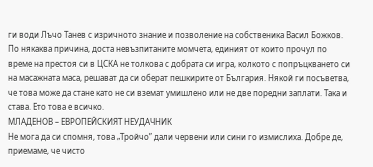ги води Лъчо Танев с изричното знание и позволение на собственика Васил Божков. По някаква причина, доста невъзпитаните момчета, единият от които прочул по време на престоя си в ЦСКА не толкова с добрата си игра, колкото с попръцкването си на масажната маса, решават да си оберат пешкирите от България. Някой ги посъветва, че това може да стане като не си вземат умишлено или не две поредни заплати. Така и става. Ето това е всичко.
МЛАДЕНОВ – ЕВРОПЕЙСКИЯТ НЕУДАЧНИК
Не мога да си спомня, това „Тройчо” дали червени или сини го измислиха. Добре де, приемаме, че чисто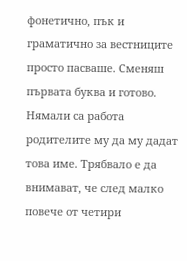фонетично, пък и граматично за вестниците просто пасваше. Сменяш първата буква и готово. Нямали са работа родителите му да му дадат това име. Трябвало е да внимават, че след малко повече от четири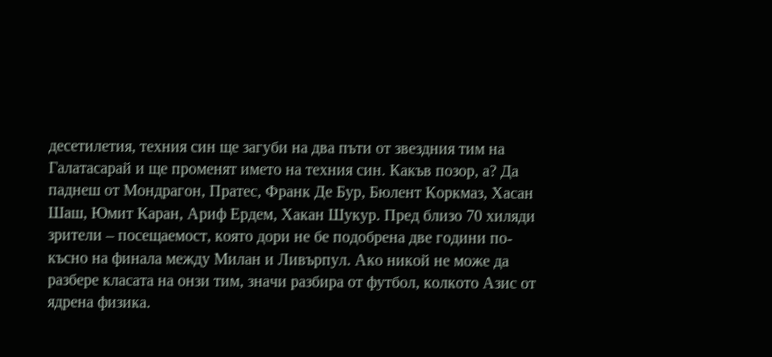десетилетия, техния син ще загуби на два пъти от звездния тим на Галатасарай и ще променят името на техния син. Какъв позор, а? Да паднеш от Мондрагон, Пратес, Франк Де Бур, Бюлент Коркмаз, Хасан Шаш, Юмит Каран, Ариф Ердем, Хакан Шукур. Пред близо 70 хиляди зрители – посещаемост, която дори не бе подобрена две години по-късно на финала между Милан и Ливърпул. Ако никой не може да разбере класата на онзи тим, значи разбира от футбол, колкото Азис от ядрена физика.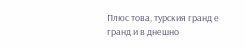Плюс това, турския гранд е гранд и в днешно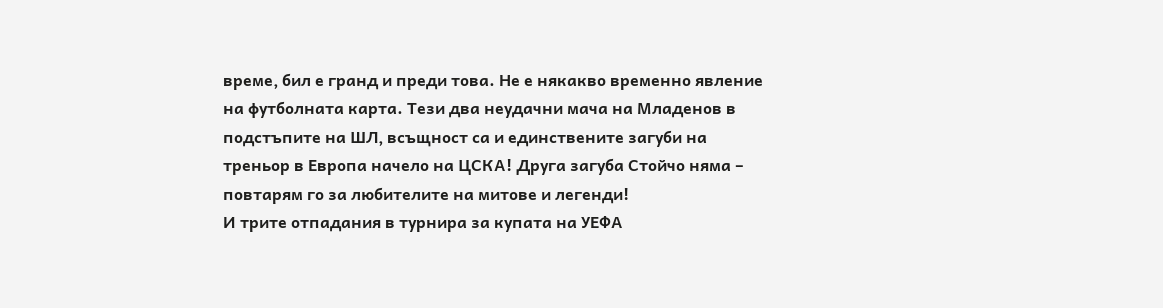време, бил е гранд и преди това. Не е някакво временно явление на футболната карта. Тези два неудачни мача на Младенов в подстъпите на ШЛ, всъщност са и единствените загуби на треньор в Европа начело на ЦСКА! Друга загуба Стойчо няма – повтарям го за любителите на митове и легенди!
И трите отпадания в турнира за купата на УЕФА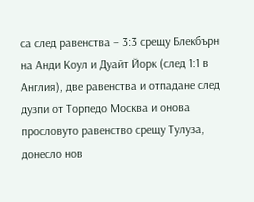са след равенства – 3:3 срещу Блекбърн на Анди Коул и Дуайт Йорк (след 1:1 в Англия), две равенства и отпадане след дузпи от Торпедо Москва и онова прословуто равенство срещу Тулуза, донесло нов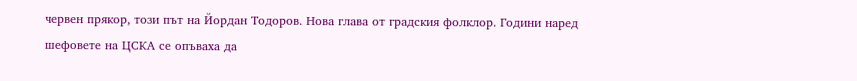червен прякор, този път на Йордан Тодоров. Нова глава от градския фолклор. Години наред шефовете на ЦСКА се опъваха да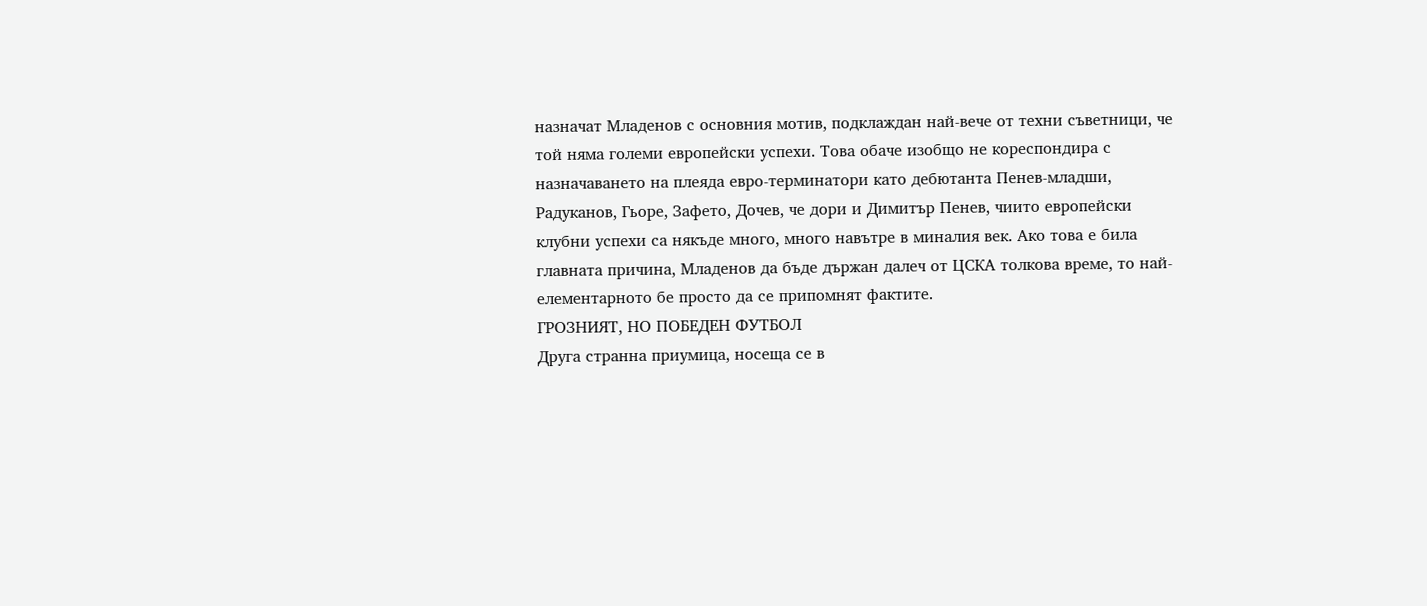назначат Младенов с основния мотив, подклаждан най-вече от техни съветници, че той няма големи европейски успехи. Това обаче изобщо не кореспондира с назначаването на плеяда евро-терминатори като дебютанта Пенев-младши, Радуканов, Гьоре, Зафето, Дочев, че дори и Димитър Пенев, чиито европейски клубни успехи са някъде много, много навътре в миналия век. Ако това е била главната причина, Младенов да бъде държан далеч от ЦСКА толкова време, то най-елементарното бе просто да се припомнят фактите.
ГРОЗНИЯТ, НО ПОБЕДЕН ФУТБОЛ
Друга странна приумица, носеща се в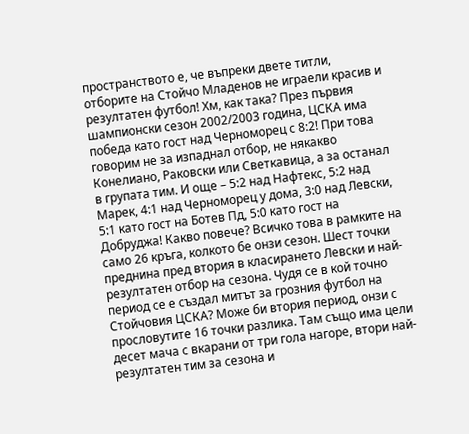пространството е, че въпреки двете титли, отборите на Стойчо Младенов не играели красив и резултатен футбол! Хм, как така? През първия шампионски сезон 2002/2003 година, ЦСКА има победа като гост над Черноморец с 8:2! При това говорим не за изпаднал отбор, не някакво Конелиано, Раковски или Светкавица, а за останал в групата тим. И още – 5:2 над Нафтекс, 5:2 над Марек, 4:1 над Черноморец у дома, 3:0 над Левски, 5:1 като гост на Ботев Пд, 5:0 като гост на Добруджа! Какво повече? Всичко това в рамките на само 26 кръга, колкото бе онзи сезон. Шест точки преднина пред втория в класирането Левски и най-резултатен отбор на сезона. Чудя се в кой точно период се е създал митът за грозния футбол на Стойчовия ЦСКА? Може би втория период, онзи с прословутите 16 точки разлика. Там също има цели десет мача с вкарани от три гола нагоре, втори най-резултатен тим за сезона и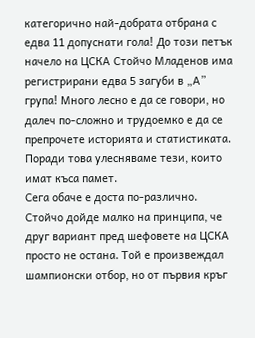категорично най-добрата отбрана с едва 11 допуснати гола! До този петък начело на ЦСКА Стойчо Младенов има регистрирани едва 5 загуби в „А” група! Много лесно е да се говори, но далеч по-сложно и трудоемко е да се препрочете историята и статистиката. Поради това улесняваме тези, които имат къса памет.
Сега обаче е доста по-различно. Стойчо дойде малко на принципа, че друг вариант пред шефовете на ЦСКА просто не остана. Той е произвеждал шампионски отбор, но от първия кръг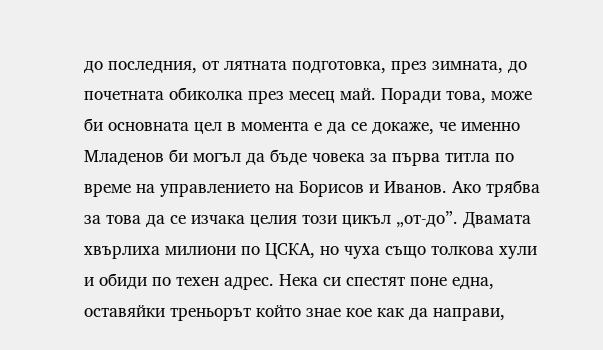до последния, от лятната подготовка, през зимната, до почетната обиколка през месец май. Поради това, може би основната цел в момента е да се докаже, че именно Младенов би могъл да бъде човека за първа титла по време на управлението на Борисов и Иванов. Ако трябва за това да се изчака целия този цикъл „от-до”. Двамата хвърлиха милиони по ЦСКА, но чуха също толкова хули и обиди по техен адрес. Нека си спестят поне една, оставяйки треньорът който знае кое как да направи,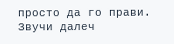просто да го прави. Звучи далеч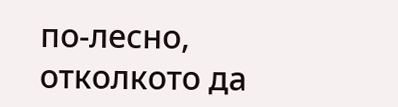по-лесно, отколкото да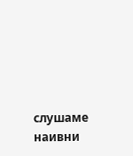слушаме наивни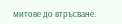митове до втръсване.